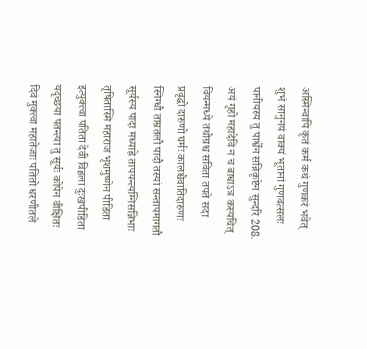अस्मिन्वापि कृतं कर्म कथं गुणकरं भवेत्
शुभं सानुनयं वाक्यं भूतानां गुणवत्सलः
पानीयस्य तु पार्श्वेन सन्निकृष्टेन सुन्दरि 208.
अयं गृहो महादेवि न च बाधाऽत्र कस्यचित्
वियन्मध्ये तथोग्रश्च सविता तपते सदा
प्रवृद्धो दारुणो घर्मः कालश्चैवातिदारुणः
स्निग्धौ ताम्रतलौ पादौ तस्यां सन्तापमागतौ
सूर्यस्य पादा मध्याह्ने तापयन्त्यग्निसन्निभाः
तृषितास्मि महाराज भृशमुष्णेन पीडिता
इत्युक्त्वा पतिता देवी विह्वला दुःखपीडिता
यदृच्छया पतन्त्या तु सूर्यः कोपेन वीक्षितः
दिवं मुक्त्वा महातेजाः पतितो धरणीतले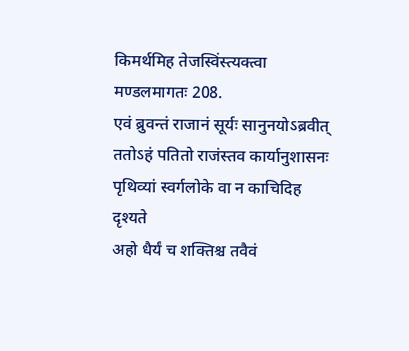किमर्थमिह तेजस्विंस्त्यक्त्वा मण्डलमागतः 208.
एवं ब्रुवन्तं राजानं सूर्यः सानुनयोऽब्रवीत्
ततोऽहं पतितो राजंस्तव कार्यानुशासनः
पृथिव्यां स्वर्गलोके वा न काचिदिह दृश्यते
अहो धैर्यं च शक्तिश्च तवैवं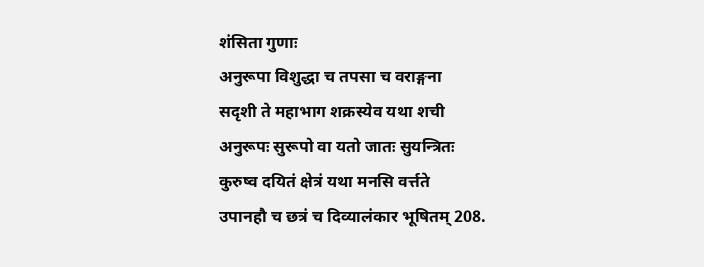शंसिता गुणाः
अनुरूपा विशुद्धा च तपसा च वराङ्गना
सदृशी ते महाभाग शक्रस्येव यथा शची
अनुरूपः सुरूपो वा यतो जातः सुयन्त्रितः
कुरुष्व दयितं क्षेत्रं यथा मनसि वर्त्तते
उपानहौ च छत्रं च दिव्यालंकार भूषितम् 208.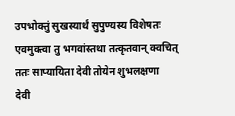उपभोक्तुं सुखस्यार्थं सुपुण्यस्य विशेषतः
एवमुक्त्वा तु भगवांस्तथा तत्कृतवान् क्वचित्
ततः साप्यायिता देवी तोयेन शुभलक्षणा
देवी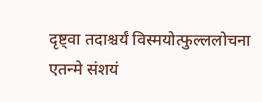दृष्ट्वा तदाश्चर्यं विस्मयोत्फुल्ललोचना
एतन्मे संशयं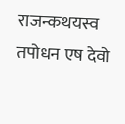राजन्कथयस्व तपोधन एष देवो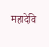महादेवि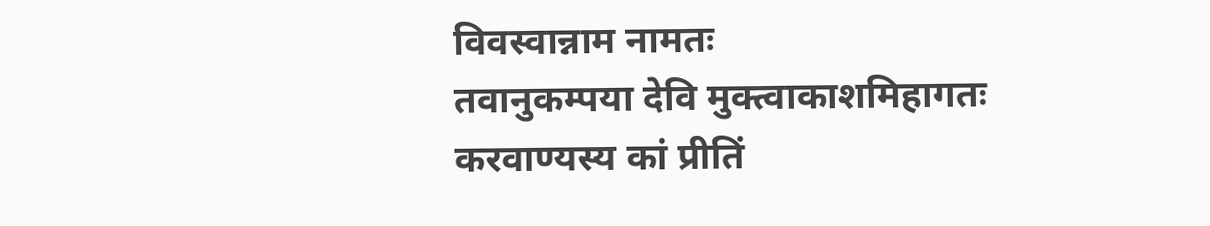विवस्वान्नाम नामतः
तवानुकम्पया देवि मुक्त्वाकाशमिहागतः
करवाण्यस्य कां प्रीतिं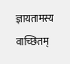ज्ञायतामस्य वाच्छितम्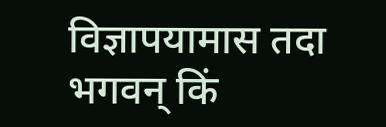विज्ञापयामास तदा भगवन् किं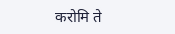करोमि ते